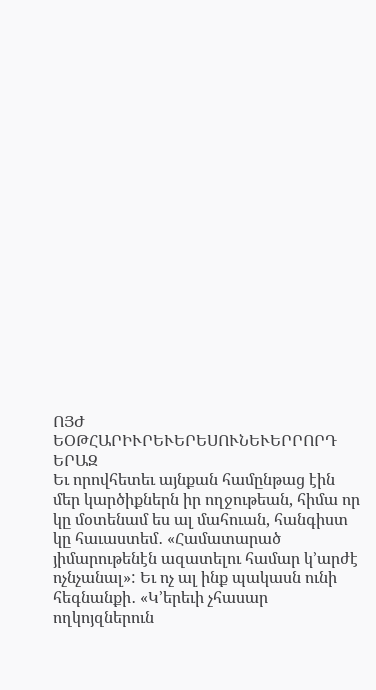ՈՅԺ
ԵՕԹՀԱՐԻՒՐԵՒԵՐԵՍՈՒՆԵՒԵՐՐՈՐԴ ԵՐԱԶ
Եւ որովհետեւ այնքան համընթաց էին մեր կարծիքներն իր ողջութեան, հիմա որ կը մօտենամ ես ալ մահուան, հանգիստ կը հաւաստեմ․ «Համատարած յիմարութենէն ազատելու համար կ’արժէ ոչնչանալ»: Եւ ոչ ալ ինք պակասն ունի հեգնանքի․ «Կ’երեւի չհասար ողկոյզներուն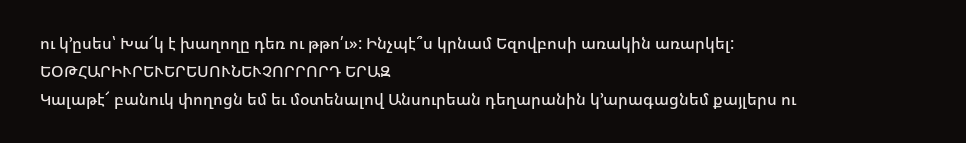ու կ’ըսես՝ Խա՜կ է խաղողը դեռ ու թթո՛ւ»: Ինչպէ՞ս կրնամ Եզովբոսի առակին առարկել:
ԵՕԹՀԱՐԻՒՐԵՒԵՐԵՍՈՒՆԵՒՉՈՐՐՈՐԴ ԵՐԱԶ
Կալաթէ՜ բանուկ փողոցն եմ եւ մօտենալով Անսուրեան դեղարանին կ’արագացնեմ քայլերս ու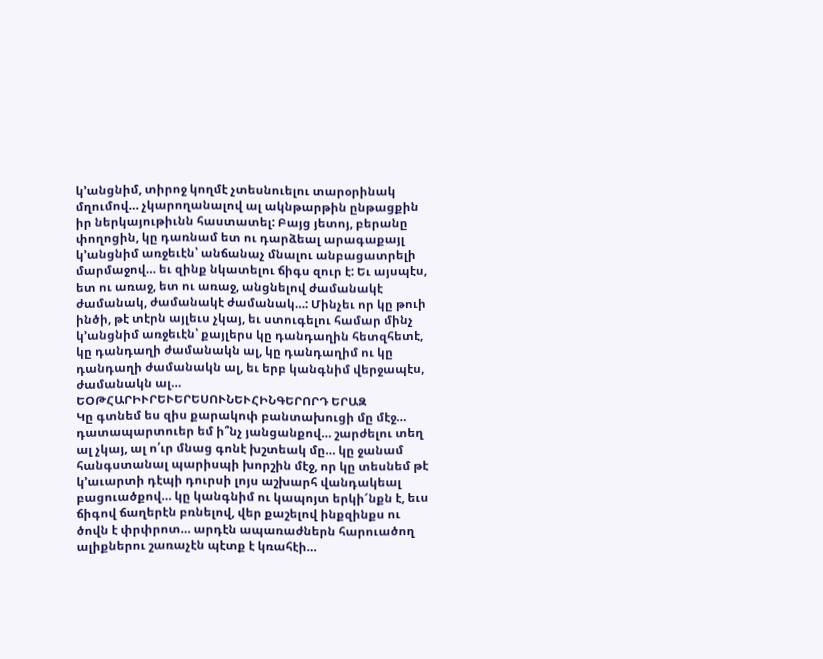կ’անցնիմ, տիրոջ կողմէ չտեսնուելու տարօրինակ մղումով… չկարողանալով ալ ակնթարթին ընթացքին իր ներկայութիւնն հաստատել: Բայց յետոյ, բերանը փողոցին, կը դառնամ ետ ու դարձեալ արագաքայլ կ’անցնիմ առջեւէն՝ անճանաչ մնալու անբացատրելի մարմաջով… եւ զինք նկատելու ճիգս զուր է: Եւ այսպէս, ետ ու առաջ, ետ ու առաջ, անցնելով ժամանակէ ժամանակ, ժամանակէ ժամանակ…: Մինչեւ որ կը թուի ինծի, թէ տէրն այլեւս չկայ, եւ ստուգելու համար մինչ կ’անցնիմ առջեւէն՝ քայլերս կը դանդաղին հետզհետէ, կը դանդաղի ժամանակն ալ, կը դանդաղիմ ու կը դանդաղի ժամանակն ալ, եւ երբ կանգնիմ վերջապէս, ժամանակն ալ…
ԵՕԹՀԱՐԻՒՐԵՒԵՐԵՍՈՒՆԵՒՀԻՆԳԵՐՈՐԴ ԵՐԱԶ
Կը գտնեմ ես զիս քարակոփ բանտախուցի մը մէջ… դատապարտուեր եմ ի՞նչ յանցանքով… շարժելու տեղ ալ չկայ, ալ ո՛ւր մնաց գոնէ խշտեակ մը… կը ջանամ հանգստանալ պարիսպի խորշին մէջ, որ կը տեսնեմ թէ կ’աւարտի դէպի դուրսի լոյս աշխարհ վանդակեալ բացուածքով… կը կանգնիմ ու կապոյտ երկի՜նքն է, եւս ճիգով ճաղերէն բռնելով, վեր քաշելով ինքզինքս ու ծովն է փրփրոտ… արդէն ապառաժներն հարուածող ալիքներու շառաչէն պէտք է կռահէի…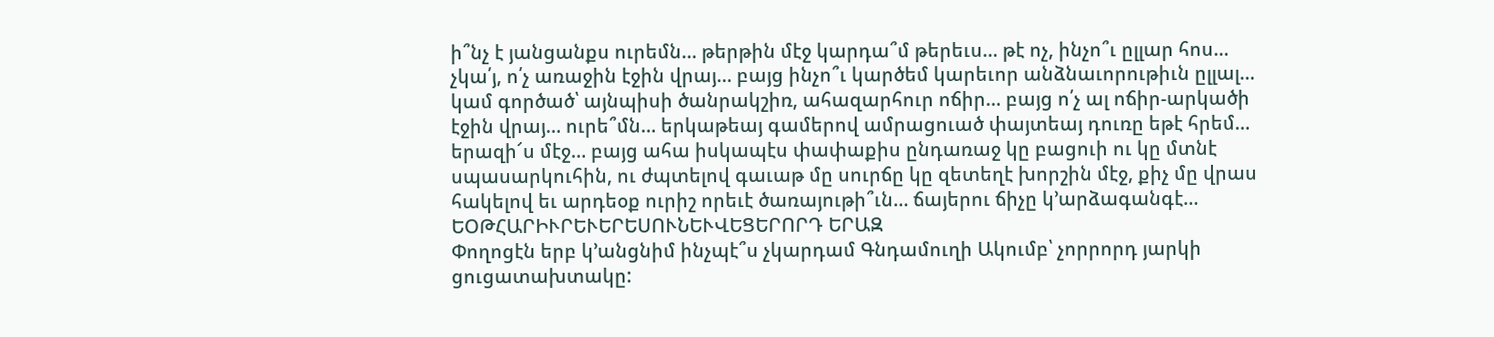ի՞նչ է յանցանքս ուրեմն… թերթին մէջ կարդա՞մ թերեւս… թէ ոչ, ինչո՞ւ ըլլար հոս… չկա՛յ, ո՛չ առաջին էջին վրայ… բայց ինչո՞ւ կարծեմ կարեւոր անձնաւորութիւն ըլլալ… կամ գործած՝ այնպիսի ծանրակշիռ, ահազարհուր ոճիր… բայց ո՛չ ալ ոճիր-արկածի էջին վրայ… ուրե՞մն… երկաթեայ գամերով ամրացուած փայտեայ դուռը եթէ հրեմ… երազի՜ս մէջ… բայց ահա իսկապէս փափաքիս ընդառաջ կը բացուի ու կը մտնէ սպասարկուհին, ու ժպտելով գաւաթ մը սուրճը կը զետեղէ խորշին մէջ, քիչ մը վրաս հակելով եւ արդեօք ուրիշ որեւէ ծառայութի՞ւն… ճայերու ճիչը կ’արձագանգէ…
ԵՕԹՀԱՐԻՒՐԵՒԵՐԵՍՈՒՆԵՒՎԵՑԵՐՈՐԴ ԵՐԱԶ
Փողոցէն երբ կ’անցնիմ ինչպէ՞ս չկարդամ Գնդամուղի Ակումբ՝ չորրորդ յարկի ցուցատախտակը: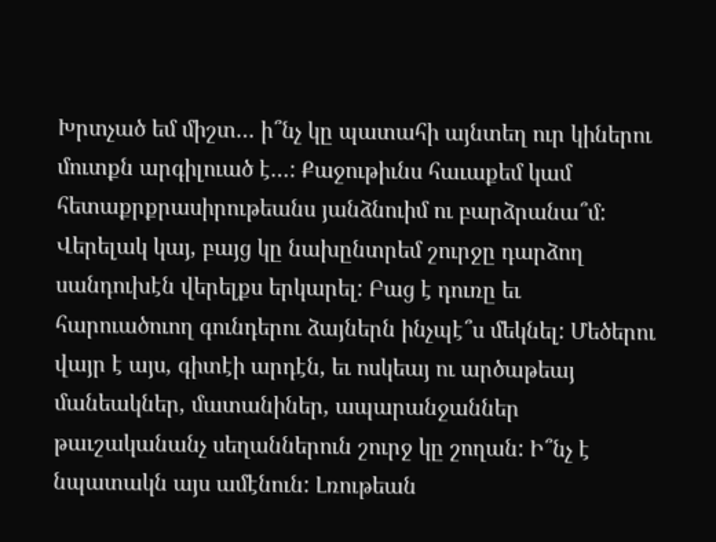Խրտչած եմ միշտ… ի՞նչ կը պատահի այնտեղ ուր կիներու մուտքն արգիլուած է…: Քաջութիւնս հաւաքեմ կամ հետաքրքրասիրութեանս յանձնուիմ ու բարձրանա՞մ: Վերելակ կայ, բայց կը նախընտրեմ շուրջը դարձող սանդուխէն վերելքս երկարել: Բաց է դուռը եւ հարուածուող գունդերու ձայներն ինչպէ՞ս մեկնել: Մեծերու վայր է այս, գիտէի արդէն, եւ ոսկեայ ու արծաթեայ մանեակներ, մատանիներ, ապարանջաններ թաւշականանչ սեղաններուն շուրջ կը շողան: Ի՞նչ է նպատակն այս ամէնուն: Լռութեան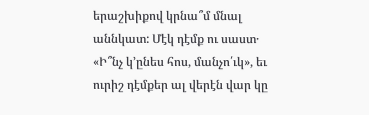երաշխիքով կրնա՞մ մնալ աննկատ: Մէկ դէմք ու սաստ․ «Ի՞նչ կ’ընես հոս, մանչո՛ւկ», եւ ուրիշ դէմքեր ալ վերէն վար կը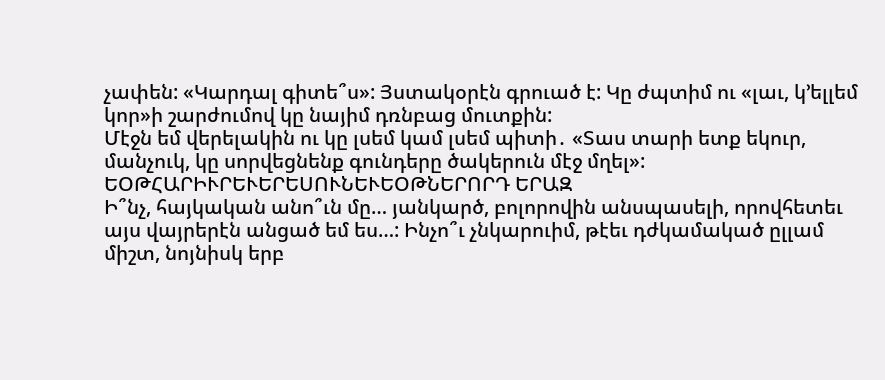չափեն: «Կարդալ գիտե՞ս»: Յստակօրէն գրուած է: Կը ժպտիմ ու «լաւ, կ’ելլեմ կոր»ի շարժումով կը նայիմ դռնբաց մուտքին:
Մէջն եմ վերելակին ու կը լսեմ կամ լսեմ պիտի․ «Տաս տարի ետք եկուր, մանչուկ, կը սորվեցնենք գունդերը ծակերուն մէջ մղել»:
ԵՕԹՀԱՐԻՒՐԵՒԵՐԵՍՈՒՆԵՒԵՕԹՆԵՐՈՐԴ ԵՐԱԶ
Ի՞նչ, հայկական անո՞ւն մը… յանկարծ, բոլորովին անսպասելի, որովհետեւ այս վայրերէն անցած եմ ես…: Ինչո՞ւ չնկարուիմ, թէեւ դժկամակած ըլլամ միշտ, նոյնիսկ երբ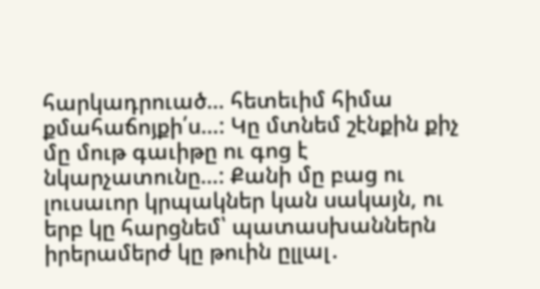հարկադրուած… հետեւիմ հիմա քմահաճոյքի՛ս…: Կը մտնեմ շէնքին քիչ մը մութ գաւիթը ու գոց է նկարչատունը…: Քանի մը բաց ու լուսաւոր կրպակներ կան սակայն, ու երբ կը հարցնեմ՝ պատասխաններն իրերամերժ կը թուին ըլլալ․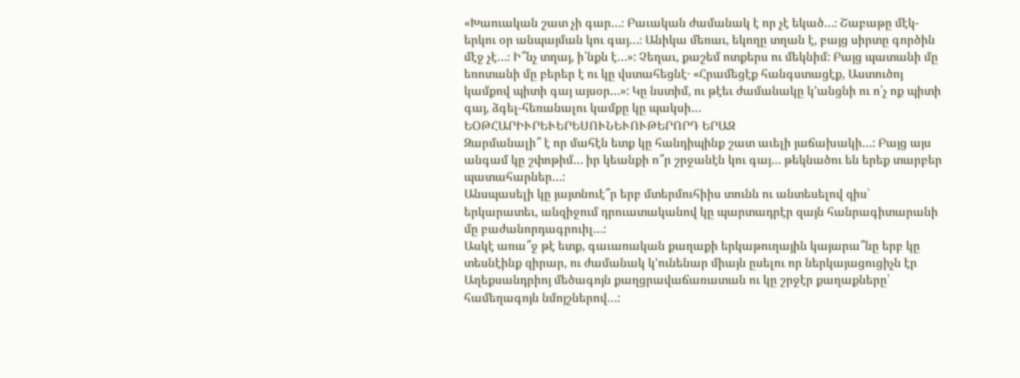«Խաուական շատ չի գար…։ Բաւական ժամանակ է որ չէ եկած…։ Շաբաթը մէկ-երկու օր անպայման կու գայ…։ Անիկա մեռաւ, եկողը տղան է, բայց սիրտը գործին մէջ չէ…։ Ի՞նչ տղայ, ի՛նքն է…»: Չեղաւ, քաշեմ ոտքերս ու մեկնիմ: Բայց պատանի մը եռոտանի մը բերեր է ու կը վստահեցնէ․ «Հրամեցէք հանգստացէք, Աստուծոյ կամքով պիտի գայ այսօր…»: Կը նստիմ, ու թէեւ ժամանակը կ’անցնի ու ո՛չ ոք պիտի գայ, ձգել-հեռանալու կամքը կը պակսի…
ԵՕԹՀԱՐԻՒՐԵՒԵՐԵՍՈՒՆԵՒՈՒԹԵՐՈՐԴ ԵՐԱԶ
Զարմանալի՞ է որ մահէն ետք կը հանդիպինք շատ աւելի յաճախակի…: Բայց այս անգամ կը շփոթիմ… իր կեանքի ո՞ր շրջանէն կու գայ… թեկնածու են երեք տարբեր պատահարներ…:
Անսպասելի կը յայտնուէ՞ր երբ մտերմուհիիս տունն ու անտեսելով զիս՝ երկարատեւ, անզիջում դրուատականով կը պարտադրէր զայն հանրագիտարանի մը բաժանորդագրուիլ…:
Ասկէ առա՞ջ թէ ետք, գաւառական քաղաքի երկաթուղային կայարա՞նը երբ կը տեսնէինք զիրար, ու ժամանակ կ’ունենար միայն ըսելու որ ներկայացուցիչն էր Աղեքսանդրիոյ մեծագոյն քաղցրավաճառատան ու կը շրջէր քաղաքները՝ համեղագոյն նմոյշներով…: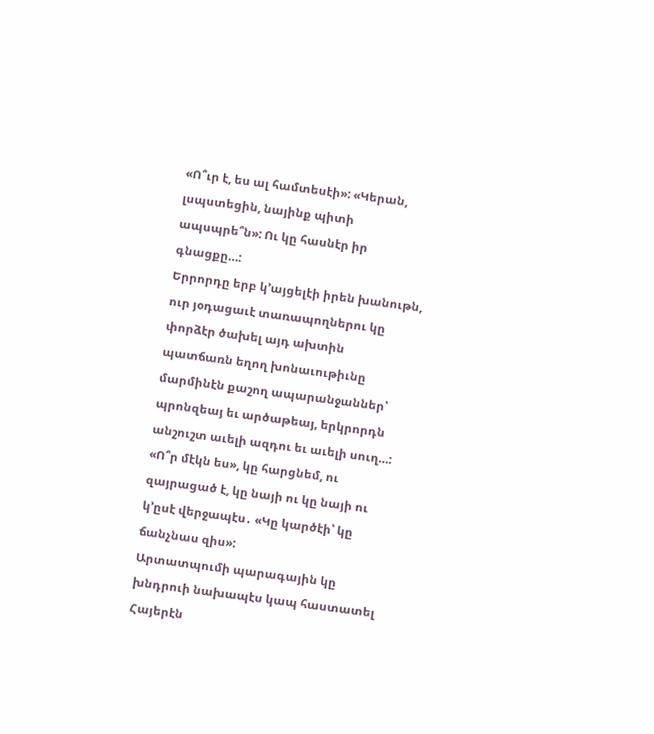«Ո՞ւր է, ես ալ համտեսէի»: «Կերան, լսպստեցին, նայինք պիտի ապսպրե՞ն»: Ու կը հասնէր իր գնացքը…:
Երրորդը երբ կ’այցելէի իրեն խանութն, ուր յօդացաւէ տառապողներու կը փորձէր ծախել այդ ախտին պատճառն եղող խոնաւութիւնը մարմինէն քաշող ապարանջաններ՝ պրոնզեայ եւ արծաթեայ, երկրորդն անշուշտ աւելի ազդու եւ աւելի սուղ…:
«Ո՞ր մէկն ես», կը հարցնեմ, ու զայրացած է, կը նայի ու կը նայի ու կ’ըսէ վերջապէս․ «Կը կարծէի՝ կը ճանչնաս զիս»:
Արտատպումի պարագային կը խնդրուի նախապէս կապ հաստատել Հայերէն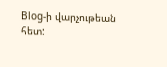Blog-ի վարչութեան հետ: